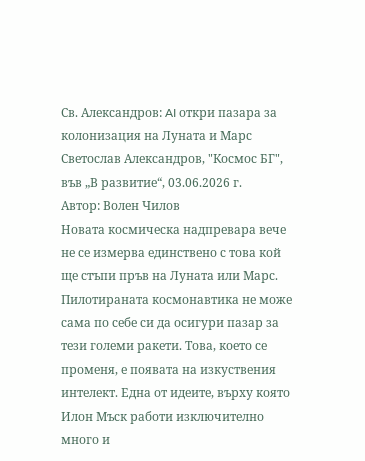Св. Александров: AI откри пазара за колонизация на Луната и Марс
Светослав Александров, "Космос БГ", във „В развитие“, 03.06.2026 г.
Автор: Волен Чилов
Новата космическа надпревара вече не се измерва единствено с това кой ще стъпи пръв на Луната или Марс. Пилотираната космонавтика не може сама по себе си да осигури пазар за тези големи ракети. Това, което се променя, е появата на изкуствения интелект. Една от идеите, върху която Илон Мъск работи изключително много и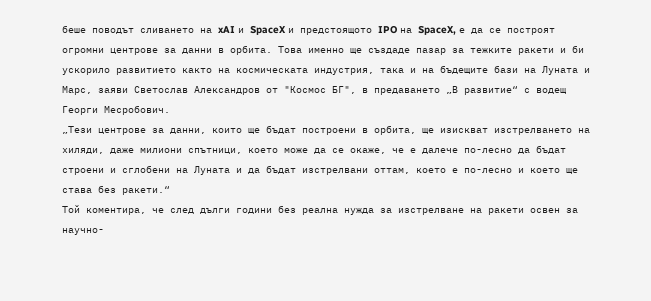беше поводът сливането на xAI и SpaceX и предстоящото IPO на SpaceX, е да се построят огромни центрове за данни в орбита. Това именно ще създаде пазар за тежките ракети и би ускорило развитието както на космическата индустрия, така и на бъдещите бази на Луната и Марс, заяви Светослав Александров от "Космос БГ", в предаването „В развитие“ с водещ Георги Месробович.
„Тези центрове за данни, които ще бъдат построени в орбита, ще изискват изстрелването на хиляди, даже милиони спътници, което може да се окаже, че е далече по-лесно да бъдат строени и сглобени на Луната и да бъдат изстрелвани оттам, което е по-лесно и което ще става без ракети.“
Той коментира, че след дълги години без реална нужда за изстрелване на ракети освен за научно-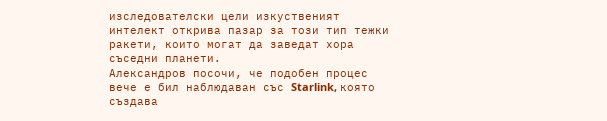изследователски цели изкуственият интелект открива пазар за този тип тежки ракети, които могат да заведат хора съседни планети.
Александров посочи, че подобен процес вече е бил наблюдаван със Starlink, която създава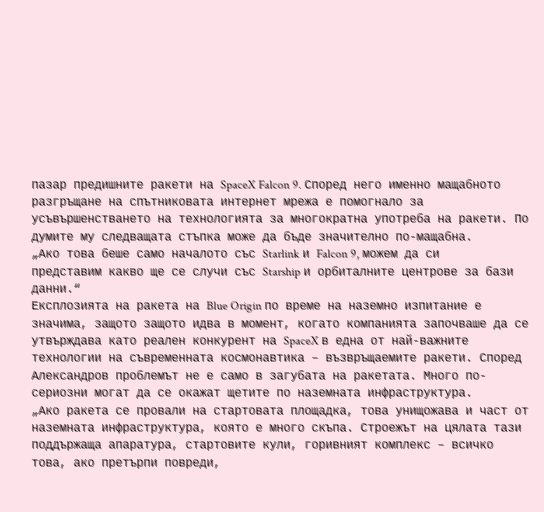пазар предишните ракети на SpaceX Falcon 9. Според него именно мащабното разгръщане на спътниковата интернет мрежа е помогнало за усъвършенстването на технологията за многократна употреба на ракети. По думите му следващата стъпка може да бъде значително по-мащабна.
„Ако това беше само началото със Starlink и Falcon 9, можем да си представим какво ще се случи със Starship и орбиталните центрове за бази данни.“
Експлозията на ракета на Blue Origin по време на наземно изпитание е значима, защото защото идва в момент, когато компанията започваше да се утвърждава като реален конкурент на SpaceX в една от най-важните технологии на съвременната космонавтика – възвръщаемите ракети. Според Александров проблемът не е само в загубата на ракетата. Много по-сериозни могат да се окажат щетите по наземната инфраструктура.
„Ако ракета се провали на стартовата площадка, това унищожава и част от наземната инфраструктура, която е много скъпа. Строежът на цялата тази поддържаща апаратура, стартовите кули, горивният комплекс – всичко това, ако претърпи повреди,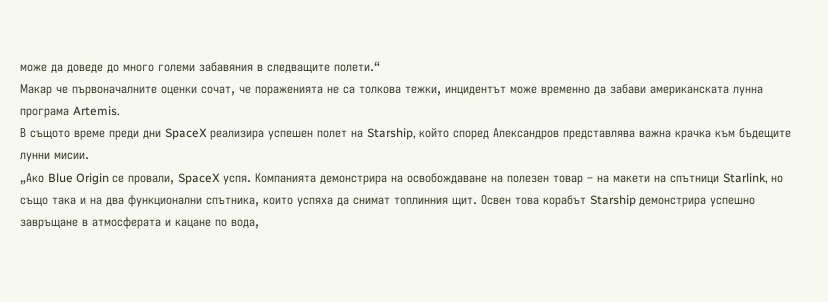може да доведе до много големи забавяния в следващите полети.“
Макар че първоначалните оценки сочат, че пораженията не са толкова тежки, инцидентът може временно да забави американската лунна програма Artemis.
В същото време преди дни SpaceX реализира успешен полет на Starship, който според Александров представлява важна крачка към бъдещите лунни мисии.
„Ако Blue Origin се провали, SpaceX успя. Компанията демонстрира на освобождаване на полезен товар – на макети на спътници Starlink, но също така и на два функционални спътника, които успяха да снимат топлинния щит. Освен това корабът Starship демонстрира успешно завръщане в атмосферата и кацане по вода,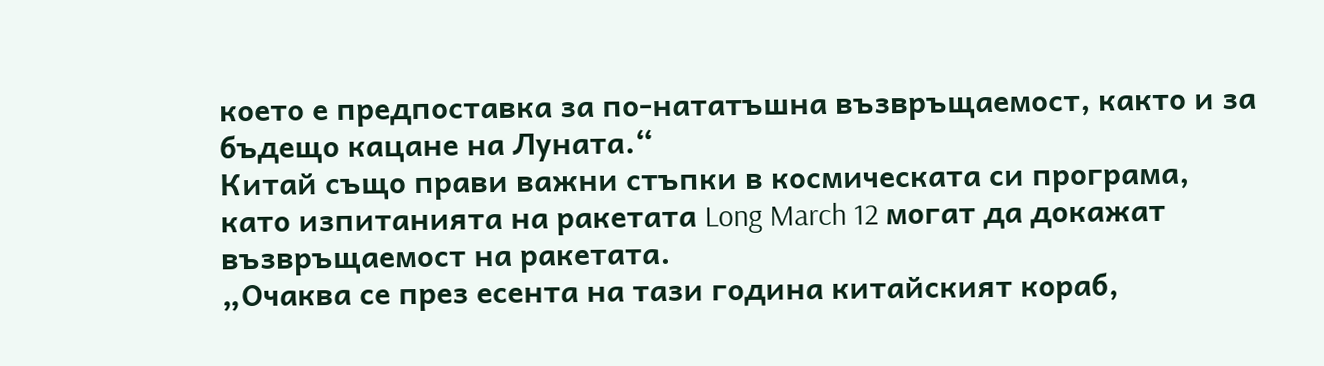което е предпоставка за по-нататъшна възвръщаемост, както и за бъдещо кацане на Луната.“
Китай също прави важни стъпки в космическата си програма, като изпитанията на ракетата Long March 12 могат да докажат възвръщаемост на ракетата.
„Очаква се през есента на тази година китайският кораб,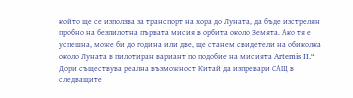който ще се използва за транспорт на хора до Луната, да бъде изстрелян пробно на безпилотна първата мисия в орбита около Земята. Ако тя е успешна, може би до година или две, ще станем свидетели на обиколка около Луната в пилотиран вариант по подобие на мисията Artemis II.“
Дори съществува реална възможност Китай да изпревари САЩ в следващите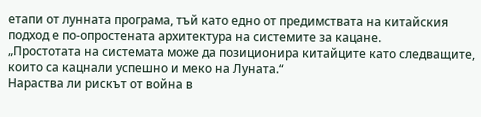етапи от лунната програма, тъй като едно от предимствата на китайския подход е по-опростената архитектура на системите за кацане.
„Простотата на системата може да позиционира китайците като следващите, които са кацнали успешно и меко на Луната.“
Нараства ли рискът от война в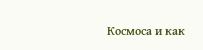Космоса и как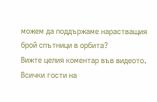можем да поддържаме нарастващия брой спътници в орбита?
Вижте целия коментар във видеото.
Всички гости на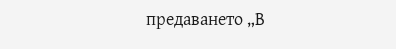предаването „В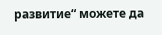развитие“ можете да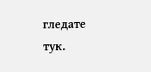гледате тук.